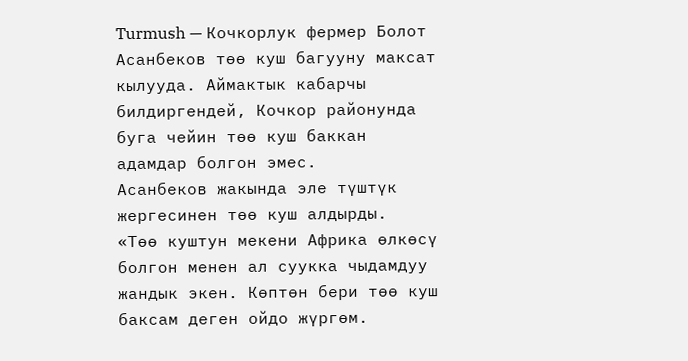Turmush — Кочкорлук фермер Болот Асанбеков төө куш багууну максат кылууда. Аймактык кабарчы билдиргендей, Кочкор районунда буга чейин төө куш баккан адамдар болгон эмес.
Асанбеков жакында эле түштүк жергесинен төө куш алдырды.
«Төө куштун мекени Африка өлкөсү болгон менен ал суукка чыдамдуу жандык экен. Көптөн бери төө куш баксам деген ойдо жүргөм.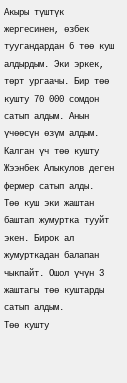Акыры түштүк жергесинен, өзбек туугандардан 6 төө куш алдырдым. Эки эркек, төрт ургаачы. Бир төө кушту 70 000 сомдон сатып алдым. Анын үчөөсүн өзүм алдым. Калган үч төө кушту Жээнбек Алыкулов деген фермер сатып алды.
Төө куш эки жаштан баштап жумуртка тууйт экен. Бирок ал жумурткадан балапан чыкпайт. Ошол үчүн 3 жаштагы төө куштарды сатып алдым.
Төө кушту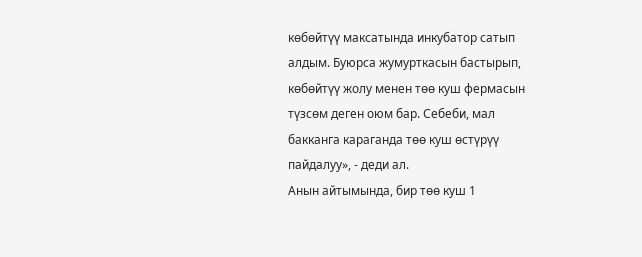көбөйтүү максатында инкубатор сатып алдым. Буюрса жумурткасын бастырып, көбөйтүү жолу менен төө куш фермасын түзсөм деген оюм бар. Себеби, мал бакканга караганда төө куш өстүрүү пайдалуу», - деди ал.
Анын айтымында, бир төө куш 1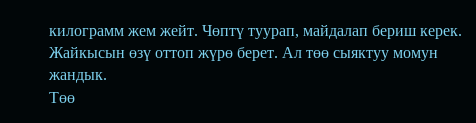килограмм жем жейт. Чөптү туурап, майдалап бериш керек. Жайкысын өзү оттоп жүрө берет. Ал төө сыяктуу момун жандык.
Төө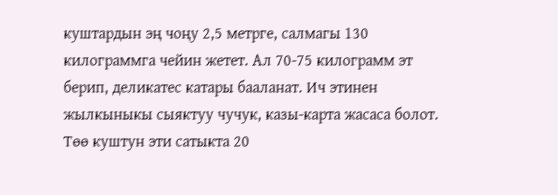куштардын эң чоңу 2,5 метрге, салмагы 130 килограммга чейин жетет. Ал 70-75 килограмм эт берип, деликатес катары бааланат. Ич этинен жылкыныкы сыяктуу чучук, казы-карта жасаса болот.
Төө куштун эти сатыкта 20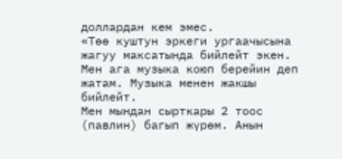доллардан кем эмес.
«Төө куштун эркеги ургаачысына жагуу максатында бийлейт экен. Мен ага музыка коюп берейин деп жатам. Музыка менен жакшы бийлейт.
Мен мындан сырткары 2 тоос (павлин) багып жүрөм. Анын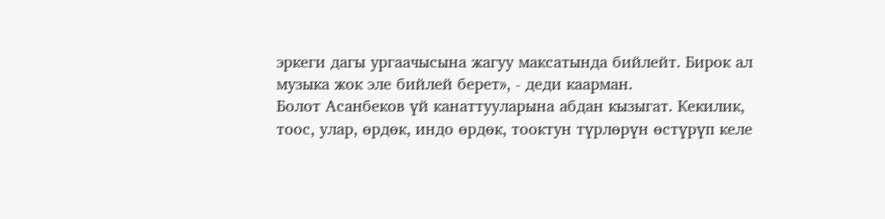эркеги дагы ургаачысына жагуу максатында бийлейт. Бирок ал музыка жок эле бийлей берет», - деди каарман.
Болот Асанбеков үй канаттууларына абдан кызыгат. Кекилик, тоос, улар, өрдөк, индо өрдөк, тооктун түрлөрүн өстүрүп келе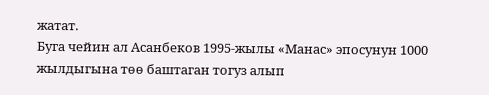жатат.
Буга чейин ал Асанбеков 1995-жылы «Манас» эпосунун 1000 жылдыгына төө баштаган тогуз алып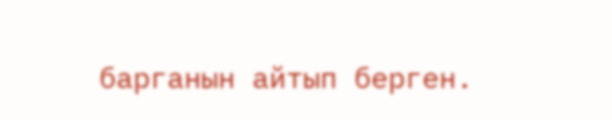барганын айтып берген.